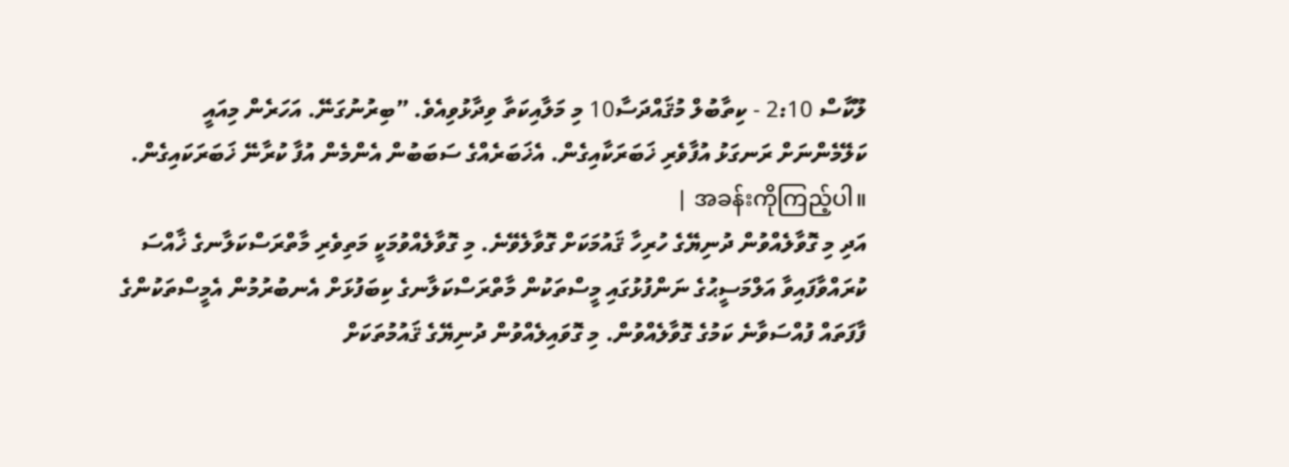ލޫކާސް 2:10 - ކިތާބުލް މުޤައްދަސާ10 މި މަލާއިކަތާ ވިދާޅުވިއެވެ. ”ބިރުނުގަނޭ. އަހަރެން މިއައީ ކަލޭމެންނަށް ރަނގަޅު އުފާވެރި ޚަބަރަކާއިގެން. އެޚަބަރެއްގެ ސަބަބުން އެންމެން އުފާ ކުރާނޭ ޚަބަރަކައިގެން. အခန်းကိုကြည့်ပါ။ |
އަދި މި ގޮވާލެއްވުން ދުނިޔޭގެ ހުރިހާ ޤައުމަކަށް ގޮވާލެވޭނެ. މި ގޮވާލެއްވުމަކީ މަތިވެރި މާތްރަސްކަލާނގެ ޚާއްސަ ކުރައްވާފައިވާ އަލްމަސީޙުގެ ނަންފުޅުގައި މީސްތަކުން މާތްރަސްކަލާނގެ ކިބަފުޅަށް އެނބުރުމުން އެމީސްތަކުންގެ ފާފަތައް ފުއްސަވާނެ ކަމުގެ ގޮވާލެއްވުން. މި ގޮވައިލެއްވުން ދުނިޔޭގެ ޤައުމުތަކަށް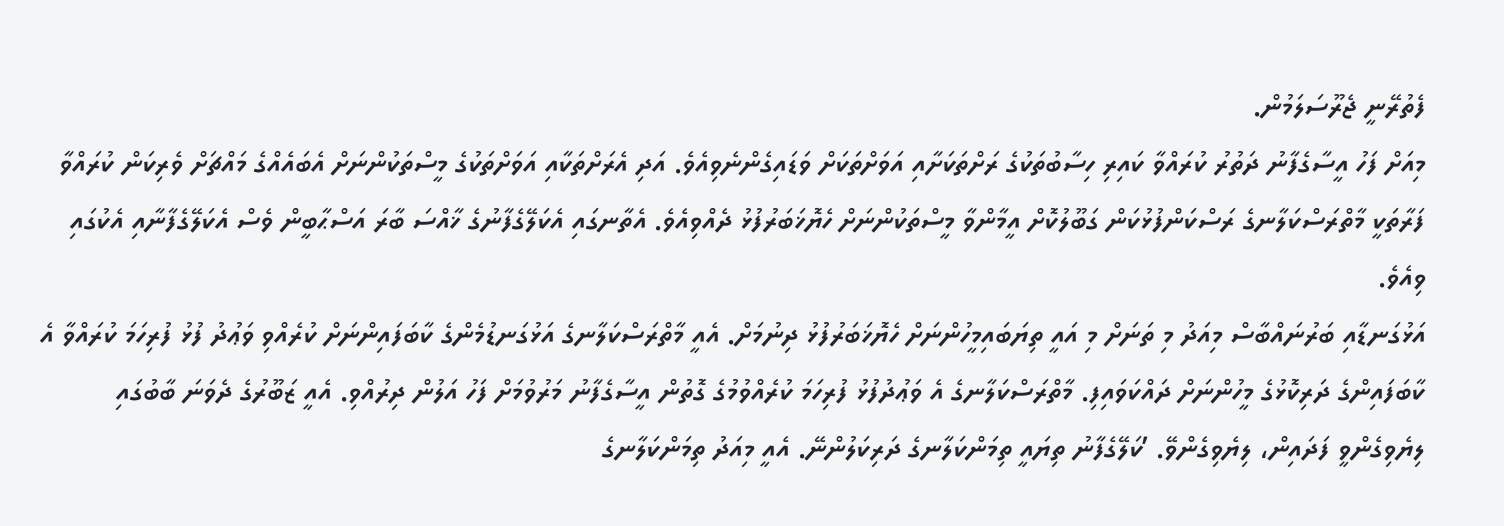ފެތުރޭނީ ޖެރޫސަލަމުން.
މިއަށް ފަހު އީސާގެފާނު ދަތުރު ކުރައްވާ ކައިރި ހިސާބުތަކުގެ ރަށްތަކަށާއި އަވަށްތަކަށް ވަޑައިގެންނެވިއެވެ. އަދި އެރަށްތަކާއި އަވަށްތަކުގެ މީސްތަކުންނަށް އެބައެއްގެ މައްޗަށް ވެރިކަން ކުރައްވާ ފަރާތަކީ މާތްރަސްކަލާނގެ ރަސްކަންފުޅުކަން ގަބޫލުކޮށް އީމާންވާ މީސްތަކުންނަށް ހެޔޮޚަބަރުފުޅު ދެއްވިއެވެ. އެތާނގައި އެކަލޭގެފާނުގެ ޚާއްސަ ބާރަ އަސްޙާބީން ވެސް އެކަލޭގެފާނާއި އެކުގައި ވިއެވެ.
އަޅުގަނޑާއި ބަރުނައްބާސް މިއަދު މި ތަނަށް މި އައީ ތިޔަބައިމީހުންނަށް ހެޔޮޚަބަރުފުޅު ދިނުމަށް. އެއީ މާތްރަސްކަލާނގެ އަޅުގަނޑުމެންގެ ކާބަފައިންނަށް ކުރެއްވި ވަޢުދު ފުޅު ފުރިހަމަ ކުރައްވާ އެ ކާބަފައިންގެ ދަރިކޮޅުގެ މީހުންނަށް ދައްކަވައިފި. މާތްރަސްކަލާނގެ އެ ވަޢުދުފުޅު ފުރިހަމަ ކުރެއްވުމުގެ ގޮތުން އީސާގެފާނު މަރުވުމަށް ފަހު އަލުން ދިރުއްވި. އެއީ ޒަބޫރުގެ ދެވަނަ ބާބުގައި ލިޔެވިގެންވީ ފަދައިން، ލިޔެވިގެންވޭ. ’ކަލޭގެފާނު ތިޔައީ ތިމަންކަލާނގެ ދަރިކަލުންނޭ. އެއީ މިއަދު ތިމަންކަލާނގެ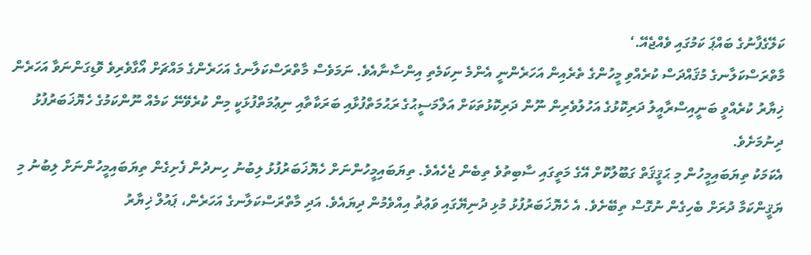ކަލޭގެފާނުގެ ބައްޕަ ކަމުގައި ވެއްޖެއޭ.‘
މާތްރަސްކަލާނގެ މުޤައްދަސް ކުރެއްވި މީހުންގެ ތެރެއިން އަހަރެންނީ އެންމެ ނިކަމެތި އިންސާނާއެވެ. ނަމަވެސް މާތްރަސްކަލާނގެ އަހަރެންގެ މައްޗަށް އޯގާވެރިވެ ވޮޑިގަންނަވާ އަހަރެން ޚިޔާރު ކުރެއްވީ ބަނީއިސްރާއީލު ދަރިކޮޅުގެ އަހުލުވެރިން ނޫން ދަރިކޮޅުތަކަށް އަލްމަސީޙުގެ ރަޙުމަތްފުޅާއި ބަރަކާތާއި ނިޢުމަތްފުޅަކީ މިން ކުރެވޭނޭ ކަމެއް ނޫންކަމުގެ ހެޔޮޚަބަރުފުޅު ދިނުމަށެވެ.
އެކަމަކު ތިޔަބައިމީހުން މި ޙަޤީޤަތް ގަބޫލުކޮށް އޭގެ މަތީގައި ސާބިތުވެ ތިބެން ޖެހެއެވެ. ތިޔަބައިމީހުންނަށް ހެޔޮޚަބަރުފުޅު ލިބުނު ހިނދުން ފެށިގެން ތިޔަބައިމީހުންނަށް ލިބުނު މި ޔަޤީންކަމާ ދުރަށް ބެހިގެން ނުގޮސް ތިބޭށެވެ. އެ ހެޔޮޚަބަރުފުޅު މުޅި ދުނިޔޭގައި ވަޢުޡު އިއްވެމުން ދިޔައެވެ. އަދި މާތްރަސްކަލާނގެ އަހަރެން، ޕައުލް ޚިޔާރު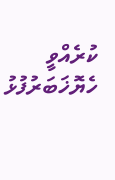ކުރެއްވީ ހެޔޮޚަބަރުފުޅު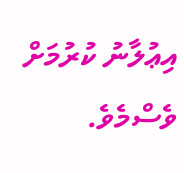އިޢުލާނު ކުރުމަށް ވެސްމެވެ.